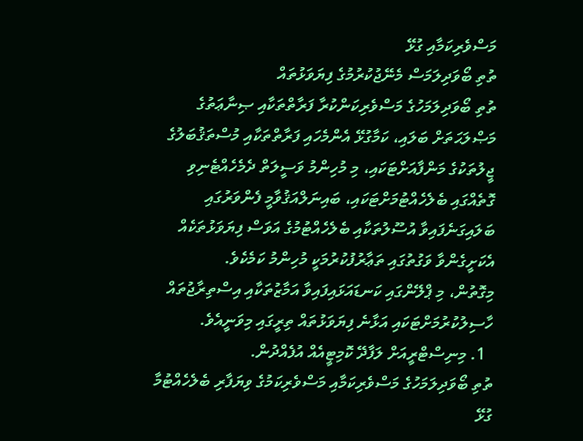މަސްވެރިކަމާއި ގުޅޭ
ތުތި ބޯވަދިލަމަސް މެނޭޖުކުރުމުގެ ފިޔަވަޅުތައް
ތުތި ބޯވަދިލަމަހުގެ މަސްވެރިކަންކުރާ ފަރާތްތަކާއި ޞިނާޢަތުގެ މަޞްލަޙަތަށް ބަލައި، ކަމާގުޅޭ އެންމެހައި ފަރާތްތަކާއި މުސްތަޤުބަލުގެ ޖީލުތަކުގެ މަންފާއަށްޓަކައި، މި މުހިންމު ވަސީލަތް ދެމެހެއްޓެނިވި ގޮތެއްގައި ބެލެހެއްޓުމަށްޓަކައި، ބައިނަލްއަޤުވާމީ ފެންވަރުގައި ބަލައިގަނެފައިވާ އުސޫލުތަކާއި ބެލެހެއްޓުމުގެ އަވަސް ފިޔަވަޅުތަކެއް އެކަށީގެންވާ ވަގުތުގައި ތަޢާރުފުކުރުމަކީ މުހިންމު ކަމެކެވެ.
މިގޮތުން، މި ޕްލޭންގައި ކަނޑައަޅައިފައިވާ އަމާޒުތަކާއި އިސްތިރާޖުތައް ހާސިލުކުރުމަށްޓަކައި އަޅާނެ ފިޔަވަޅުތައް ތިރީގައި މިވަނީއެވެ.
  1. މިނިސްޓްރީއަށް ލަފާދޭ ކޮމިޓީއެއް އުފެއްދުން.
ތުތި ބޯވަދިލަމަހުގެ މަސްވެރިކަމާއި މަސްވެރިކަމުގެ ވިޔަފާރި ބެލެހެއްޓުމާ ގުޅޭ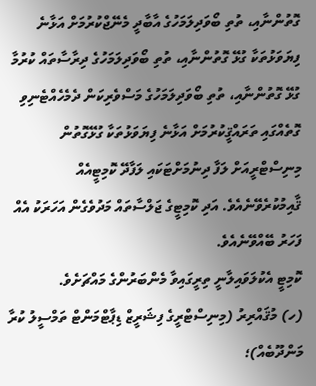ގޮތުންނާއި، ތުތި ބޯވަދިލަމަހުގެ އާބާދީ މެނޭޖްކުރުމަށް އަޅާނެ ފިޔަވަޅުތަކާ ގުޅޭ ގޮތުންނާއި، ތުތި ބޯވަދިލަމަހުގެ ދިރާސާތައް ކުރުމާ ގުޅޭ ގޮތުންނާއި، ތުތި ބޯވަދިލަމަހުގެ މަސްވެރިކަން ދެމެހެއްޓެނިވި ގޮތެއްގައި ތަރައްޤީކުރުމަށް އަޅާނެ ފިޔަވަޅުތަކާ ގުޅޭގޮތުން މިނިސްޓްރީއަށް ލަފާ ދިނުމަށްޓަކައި ލަފާދޭ ކޮމިޓީއެއް ޤާއިމުކުރެވޭނެއެވެ. އަދި ކޮމިޓީގެ ޖަލްސާތައް މަދުވެގެން އަހަރަކު އެއް ފަހަރު ބޭއްވޭނެއެވެ.
ކޮމިޓީ އެކުލަވައިލާނީ ތިރީގައިވާ މެންބަރުންގެ މައްޗަށެވެ.
(ހ) މުޤައްރިރު (މިނިސްޓްރީގެ ފިޝަރީޒް ޑިޕާޓްމަންޓް ތަމްސީލު ކުރާ މަންދޫބެއް)؛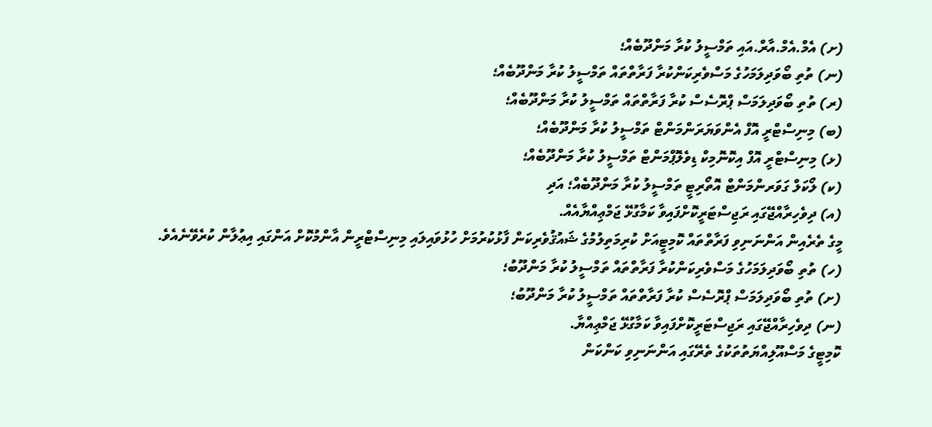(ށ) އެމް.އެމް.އާރް.އައި ތަމްސީލު ކުރާ މަންދޫބެއް؛
(ނ) ތުތި ބޯވަދިލަމަހުގެ މަސްވެރިކަންކުރާ ފަރާތްތައް ތަމްސީލު ކުރާ މަންދޫބެއް؛
(ރ) ތުތި ބޯވަދިލަމަސް ޕްރޮސެސް ކުރާ ފަރާތްތައް ތަމްސީލު ކުރާ މަންދޫބެއް؛
(ބ) މިނިސްޓްރީ އޮފް އެންވަޔަރަންމަންޓް ތަމްސީލު ކުރާ މަންދޫބެއް؛
(ޅ) މިނިސްޓްރީ އޮފް އިކޮނޮމިކް ޑިވެލޮޕްމަންޓް ތަމްސީލު ކުރާ މަންދޫބެއް؛
(ކ) ލޯކަލް ގަވަރންމަންޓް އޮތޯރިޓީ ތަމްސީލު ކުރާ މަންދޫބެއް؛ އަދި
(އ) ދިވެހިރާއްޖޭގައި ރަޖިސްޓަރީކޮށްފައިވާ ކަމާގުޅޭ ޖަމްޢިއްޔާއެއް.
މީގެ ތެރެއިން އަންނަނިވި ފަރާތްތައް ކޮމިޓީއަށް ކުރިމަތިލުމުގެ ޝައުޤުވެރިކަން ފާޅުކުރުމަށް ހުޅުވައިލައި މިނިސްޓްރީން އާންމުކޮށް އަންގައި އިޢުލާން ކުރެވޭނެއެވެ.
(ހ) ތުތި ބޯވަދިލަމަހުގެ މަސްވެރިކަންކުރާ ފަރާތްތައް ތަމްސީލު ކުރާ މަންދޫބު؛
(ށ) ތުތި ބޯވަދިލަމަސް ޕްރޮސެސް ކުރާ ފަރާތްތައް ތަމްސީލު ކުރާ މަންދޫބު؛
(ނ) ދިވެހިރާއްޖޭގައި ރަޖިސްޓަރީކޮށްފައިވާ ކަމާގުޅޭ ޖަމްޢިއްޔާ.
ކޮމިޓީގެ މަސްއޫލިއްޔަތުތަކުގެ ތެރޭގައި އަންނަނިވި ކަންކަން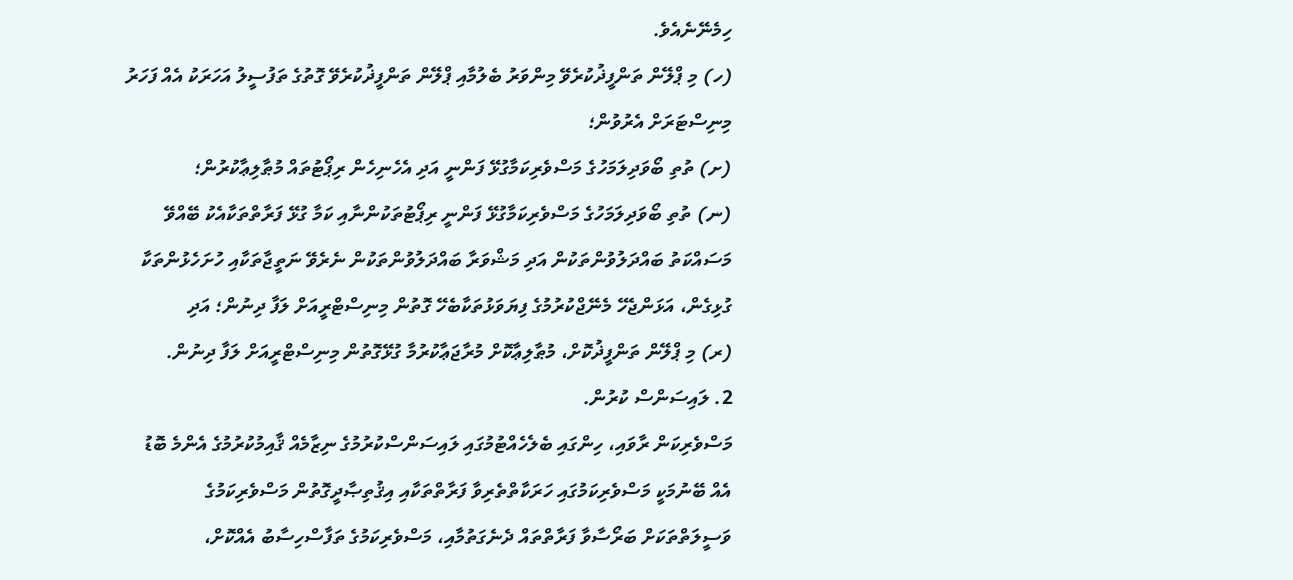ހިމެނޭނެއެވެ.
(ހ) މި ޕްލޭން ތަންފީޛުކުރެވޭ މިންވަރު ބެލުމާއި ޕްލޭން ތަންފީޛުކުރެވޭ ގޮތުގެ ތަފުސީލު އަހަރަކު އެއް ފަހަރު މިނިސްޓަރަށް އެރުވުން؛
(ށ) ތުތި ބޯވަދިލަމަހުގެ މަސްވެރިކަމާގުޅޭ ފަންނީ އަދި އެހެނިހެން ރިޕޯޓުތައް މުޠާލިޢާކުރުން؛
(ނ) ތުތި ބޯވަދިލަމަހުގެ މަސްވެރިކަމާގުޅޭ ފަންނީ ރިޕޯޓުތަކުންނާއި ކަމާ ގުޅޭ ފަރާތްތަކާއެކު ބޭއްވޭ މަސައްކަތު ބައްދަލުވުންތަކުން އަދި މަޝްވަރާ ބައްދަލުވުންތަކުން ނެރެވޭ ނަތީޖާތަކާއި ހުށަހެޅުންތަކާ ގުޅިގެން، އަޅަންޖެހޭ މެނޭޖްކުރުމުގެ ފިޔަވަޅުތަކާބެހޭ ގޮތުން މިނިސްޓްރީއަށް ލަފާ ދިނުން؛ އަދި
(ރ) މި ޕްލޭން ތަންފީޛުކޮށް، މުޠާލިޢާކޮށް މުރާޖަޢާކުރުމާ ގުޅޭގޮތުން މިނިސްޓްރީއަށް ލަފާ ދިނުން.
2. ލައިސަންސް ކުރުން.
މަސްވެރިކަން ރާވައި، ހިންގައި ބެލެހެއްޓުމުގައި ލައިސަންސްކުރުމުގެ ނިޒާމެއް ޤާއިމުކުރުމުގެ އެންމެ ބޮޑު އެއް ބޭނުމަކީ މަސްވެރިކަމުގައި ހަރަކާތްތެރިވާ ފަރާތްތަކާއި އިޤުތިޞާދީގޮތުން މަސްވެރިކަމުގެ ވަސީލަތްތަކަށް ބަރޯސާވާ ފަރާތްތައް ދެނެގަތުމާއި، މަސްވެރިކަމުގެ ތަފާސްހިސާބު އެއްކޮށް،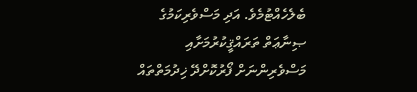ބެލެހެއްޓުމެވެ. އަދި މަސްވެރިކަމުގެ ޞިނާޢަތް ތަރައްޤީކުރުމަށާއި މަސްވެރިންނަށް ފޯރުކޮށްދޭ ޚިދުމަތްތައް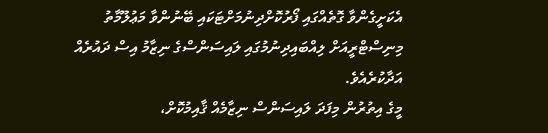އެކަށީގެންވާ ގޮތެއްގައި ފޯރުކޮށްދިނުމަށްޓަކައި ބޭނުންވާ މަޢުލޫމާތު މިނިސްޓްރީއަށް ލިއްބައިދިނުމުގައި ލައިސަންސްގެ ނިޒާމު އިސް ދައުރެއް އަދާކުރެއެވެ.
މީގެ އިތުރުން މިފަދަ ލައިސަންސް ނިޒާމެއް ޤާއިމުކޮށް،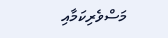މަސްވެރިކަމާއި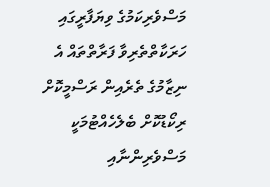މަސްވެރިކަމުގެ ވިޔަފާރީގައި ހަރަކާތްތެރިވާ ފަރާތްތައް އެ ނިޒާމުގެ ތެރެއިން ރަސްމީކޮށް ރިކޯޑުކޮށް ބެލެހެއްޓުމަކީ މަސްވެރިންނާއި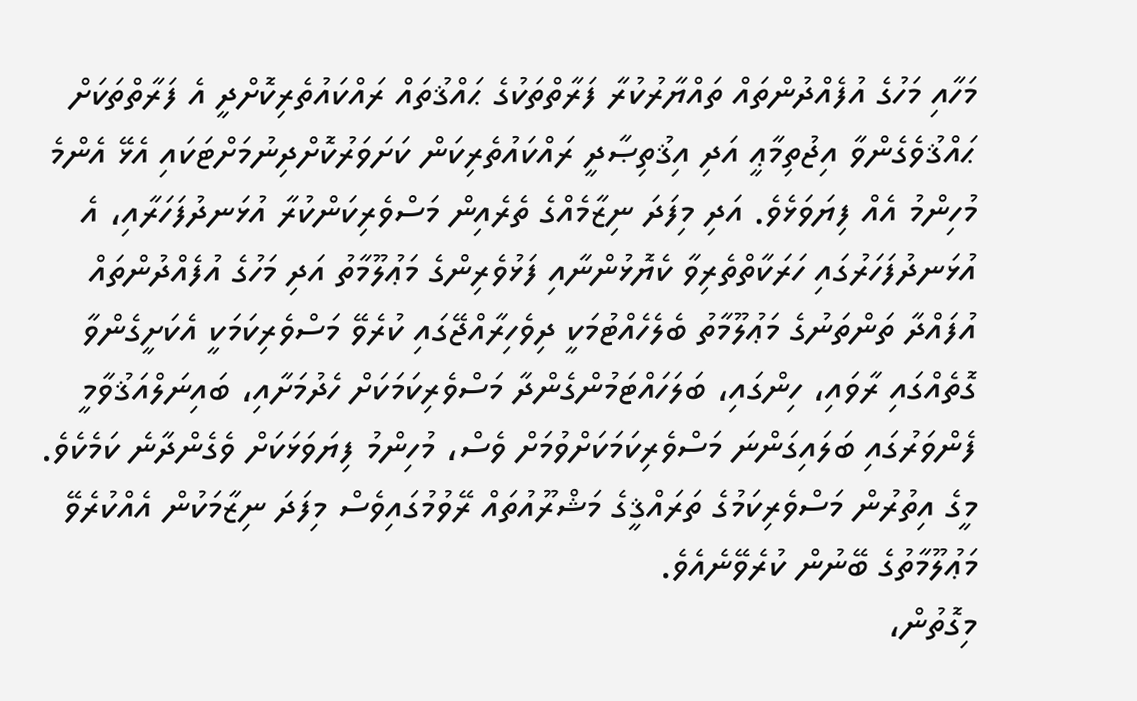މަހާއި މަހުގެ އުފެއްދުންތައް ތައްޔާރުކުރާ ފަރާތްތަކުގެ ޙައްޤުތައް ރައްކައުތެރިކޮށްދީ އެ ފަރާތްތަކަށް ޙައްޤުވެގެންވާ އިޖުތިމާޢީ އަދި އިޤުތިޞާދީ ރައްކައުތެރިކަން ކަށަވަރުކޮށްދިނުމަށްޓަކައި އެޅޭ އެންމެ މުހިންމު އެއް ފިޔަވަޅެވެ. އަދި މިފަދަ ނިޒާމެއްގެ ތެރެއިން މަސްވެރިކަންކުރާ އުޅަނދުފަހަރާއި، އެ އުޅަނދުފަހަރުގައި ހަރަކާތްތެރިވާ ކެޔޮޅުންނާއި ފަޅުވެރިންގެ މަޢުލޫމާތު އަދި މަހުގެ އުފެއްދުންތައް އުފައްދާ ތަންތަނުގެ މަޢުލޫމާތު ބެލެހެއްޓުމަކީ ދިވެހިރާއްޖޭގައި ކުރެވޭ މަސްވެރިކަމަކީ އެކަށީގެންވާ ގޮތެއްގައި ރާވައި، ހިންގައި، ބަލަހައްޓަމުންގެންދާ މަސްވެރިކަމަކަށް ހެދުމަށާއި، ބައިނަލްއަޤުވާމީ ފެންވަރުގައި ބަލައިގަންނަ މަސްވެރިކަމަކަށްވުމަށް ވެސް، މުހިންމު ފިޔަވަޅަކަށް ވެގެންދާނެ ކަމެކެވެ. މީގެ އިތުރުން މަސްވެރިކަމުގެ ތަރައްޤީގެ މަޝްރޫއުތައް ރޭވުމުގައިވެސް މިފަދަ ނިޒާމަކުން އެއްކުރެވޭ މަޢުލޫމާތުގެ ބޭނުން ކުރެވޭނެއެވެ.
މިގޮތުން،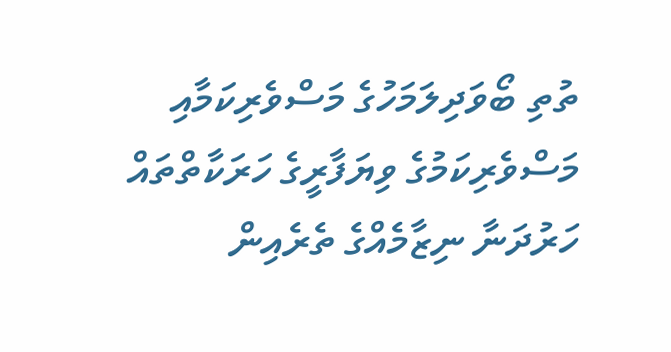ތުތި ބޯވަދިލަމަހުގެ މަސްވެރިކަމާއި މަސްވެރިކަމުގެ ވިޔަފާރީގެ ހަރަކާތްތައް ހަރުދަނާ ނިޒާމެއްގެ ތެރެއިން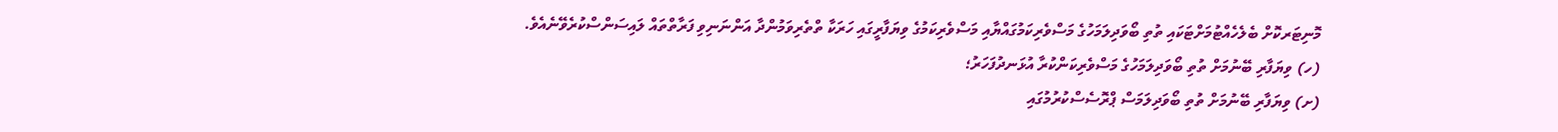މޮނިޓަރކޮށް ބެލެހެއްޓުމަށްޓަކައި ތުތި ބޯވަދިލަމަހުގެ މަސްވެރިކަމުގައްޔާއި މަސްވެރިކަމުގެ ވިޔަފާރީގައި ހަރަކާ ތްތެރިވަމުންދާ އަންނަނިވި ފަރާތްތައް ލައިސަންސްކުރެވޭނެއެވެ.
(ހ) ވިޔަފާރި ބޭނުމަށް ތުތި ބޯވަދިލަމަހުގެ މަސްވެރިކަންކުރާ އުޅަނދުފަހަރު؛
(ށ) ވިޔަފާރި ބޭނުމަށް ތުތި ބޯވަދިލަމަސް ޕްރޮސެސްކުރުމުގައި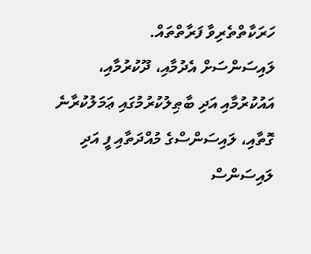ހަރަކާތްތެރިވާ ފަރާތްތައް.
ލައިސަންސަށް އެދުމާއި، ދޫކުރުމާއި، އައުކުރުމާއި އަދި ބާޠިލުކުރުމުގައި ޢަމަލުކުރާނެ ގޮތާއި، ލައިސަންސްގެ މުއްދަތާއި ފީ އަދި ލައިސަންސް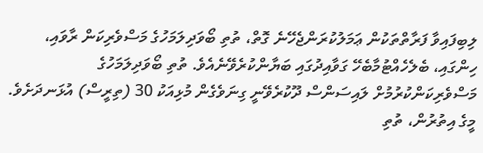ލިބިފައިވާ ފަރާތްތަކުން ޢަމަލުކުރަންޖެހޭނެ ގޮތް، ތުތި ބޯވަދިލަމަހުގެ މަސްވެރިކަން ރާވައި، ހިންގައި، ބެލެހެއްޓުމާބެހޭ ގަވާއިދުގައި ބަޔާންކުރެވޭނެއެވެ. ތުތި ބޯވަދިލަމަހުގެ މަސްވެރިކަންކުރުމުށް ލައިސަންސް ދޫކުރެވޭނީ ގިނަވެގެން މުޅިއަކު 30 (ތިރީސް) އުޅަނދަށެވެ. މީގެ އިތުރުން، ތުތި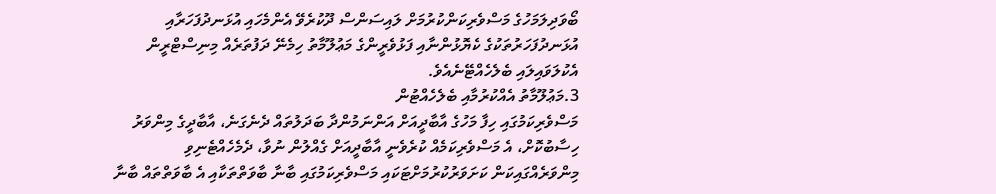ބޯވަދިލަމަހުގެ މަސްވެރިކަންކުރުމަށް ލައިސަންސް ދޫކުރެވޭ އެންމެހައި އުޅަނދުފަހަރާއި އުޅަނދުފަހަރުތަކުގެ ކެޔޮޅުންނާއި ފަޅުވެރީންގެ މަޢުލޫމާތު ހިމެނޭ ދަފުތަރެއް މިނިސްޓްރީން އެކުލަވައިލައި ބެލެހެއްޓޭނެއެވެ.
3.މަޢުލޫމާތު އެއްކުރުމާއި ބެލެހެއްޓުން
މަސްވެރިކަމުގައި ހިފާ މަހުގެ އާބާދީއަށް އަންނަމުންދާ ބަދަލުތައް ދެނެގަނެ، އާބާދީގެ މިންވަރު ހިސާބުކޮށް، އެ މަސްވެރިކަމެއް ކުރެވެނީ އާބާދީއަށް ގެއްލުން ނުވާ، ދެމެހެއްޓެނިވި މިންވަރެއްގައިކަން ކަށަވަރުކުރުމަށްޓަކައި މަސްވެރިކަމުގައި ބާނާ ބާވަތްތަކާއި އެ ބާވަތްތައް ބާނާ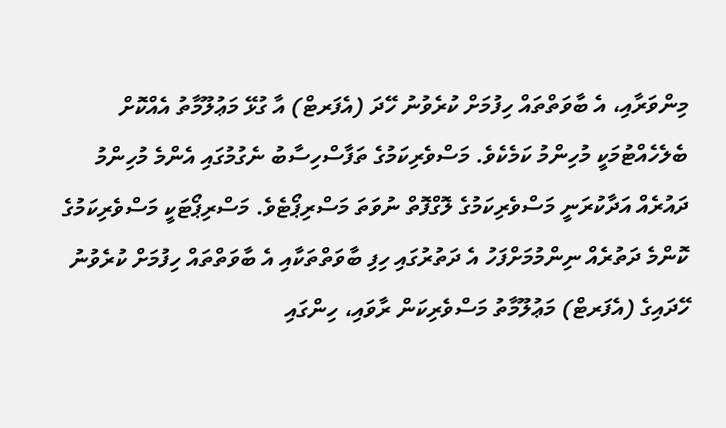މިންވަރާއި، އެ ބާވަތްތައް ހިފުމަށް ކުރެވުނު ހޭދަ (އެފަރޓް) އާ ގުޅޭ މަޢުލޫމާތު އެއްކޮށް ބެލެހެއްޓުމަކީ މުހިންމު ކަމެކެވެ. މަސްވެރިކަމުގެ ތަފާސްހިސާބު ނެގުމުގައި އެންމެ މުހިންމު ދައުރެއް އަދާކުރަނީ މަސްވެރިކަމުގެ ލޮގްފޮތް ނުވަތަ މަސްރިޕޯޓެވެ. މަސްރިޕޯޓަކީ މަސްވެރިކަމުގެ ކޮންމެ ދަތުރެއް ނިންމުމަށްފަހު އެ ދަތުރުގައި ހިފި ބާވަތްތަކާއި އެ ބާވަތްތައް ހިފުމަށް ކުރެވުނު ހޭދައިގެ (އެފަރޓް) މަޢުލޫމާތު މަސްވެރިކަން ރާވައި، ހިންގައި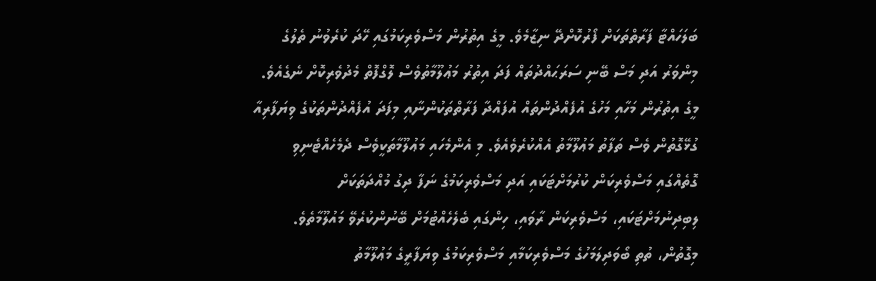ބަލަހައްޓާ ފަރާތްތަކަށް ފޯރުކޮށްދޭ ނިޒާމެވެ. މީގެ އިތުރުން މަސްވެރިކަމުގައި ހޭދަ ކުރެވުނު ތެލުގެ މިންވަރު އަދި މަސް ބޭނި ސަރަޙައްދުތައް ފަދަ އިތުރު މަޢުލޫމާތުވެސް ލޮގްފޮތް މެދުވެރިކޮށް ނެގެއެވެ. މީގެ އިތުރުން މަހާއި މަހުގެ އުފެއްދުންތައް އުފައްދާ ފަރާތްތަކުންނާއި މިފަދަ އުފެއްދުންތަކުގެ ވިޔަފާރިއާ ގުޅޭގޮތުން ވެސް ތަފާތު މަޢުލޫމާތު އެއްކުރެވެއެވެ. މި އެންމެހައި މަޢުލޫމާތަކީވެސް ދެމެހެއްޓެނިވި ގޮތެއްގައި މަސްވެރިކަން ކުރުމަށްޓަކައި އަދި މަސްވެރިކަމުގެ ނަފާ ދިގު މުއްދަތަކަށް ލިބިދިނުމަށްޓަކައި، މަސްވެރިކަން ރާވައި، ހިންގައި ބެލެހެއްޓުމަށް ބޭނުންކުރެވޭ މައުލޫމާތެވެ.
މިގޮތުން، ތުތި ބޯވަދިލަމަހުގެ މަސްވެރިކަމާއި މަސްވެރިކަމުގެ ވިޔަފާރީގެ މަޢުލޫމާތު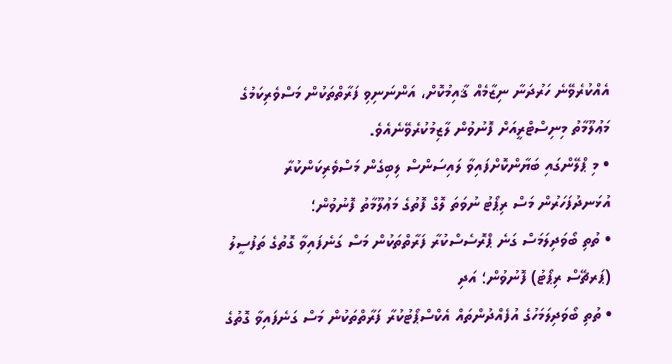އެއްކުރެވޭނެ ހަރުދަނާ ނިޒާމެއް ޤާއިމުކޮށް، އަންނަނިވި ފަރާތްތަކުން މަސްވެރިކަމުގެ މަޢުލޫމާތު މިނިސްޓްރީއަށް ފޮނުވުން ލާޒިމުކުރެވޭނެއެވެ.
• މި ޕްލޭންގައި ބަޔާންކޮށްފައިވާ ލައިސަންސް ލިބިގެން މަސްވެރިކަންކުރާ އުޅަނދުފަހަރުން މަސް ރިޕޯޓު ނުވަތަ ލޮގް ފޮތުގެ މަޢުލޫމާތު ފޮނުވުން؛
• ތުތި ބޯވަދިލަމަސް ގަނެ ޕްރޮސެސްކުރާ ފަރާތްތަކުން މަސް ގަނެފައިވާ ގޮތުގެ ތަފުސީލު (ޕަރޗޭސް ރިޕޯޓު) ފޮނުވުން؛ އަދި
• ތުތި ބޯވަދިލަމަހުގެ އުފެއްދުންތައް އެކްސްޕޯޓުކުރާ ފަރާތްތަކުން މަސް ގަނެފައިވާ ގޮތުގެ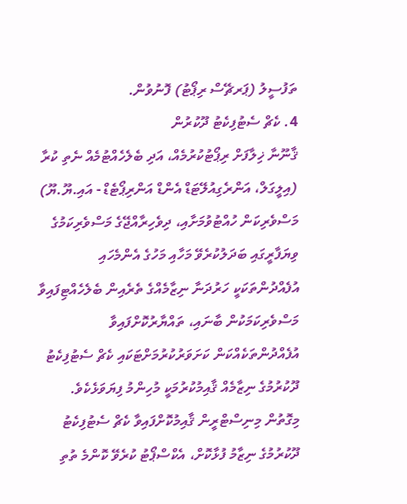ތަފުސީލު (ޕަރޗޭސް ރިޕޯޓު) ފޮނުވުން.
4. ކެޗް ސެޓުފިކެޓު ދޫކުރުން
ޤާނޫނާ ޚިލާފަށް ރިޕޯޓުކުރުމެއް، އަދި ބެލެހެއްޓުމެއް ނެތި ކުރާ (އިލީގަލް، އަންރެގިއުލޭޓަޑް އެންޑް އަންރިޕޯޓެޑް - އައި.ޔޫ.ޔޫ) މަސްވެރިކަން ހުއްޓުވުމަށާއި، ދިވެހިރާއްޖޭގެ މަސްވެރިކަމުގެ ވިޔަފާރީގައި ބަދަލުކުރެވޭ މަހާއި މަހުގެ އެންމެހައި އުފެއްދުންތަކަކީ ހަރުދަނާ ނިޒާމެއްގެ ތެރެއިން ބެލެހެއްޓިފައިވާ މަސްވެރިކަމަކުން ބާނައި، ތައްޔާރުކޮށްފައިވާ އުފެއްދުންތަކެއްކަން ކަށަވަރުކުރުމަށްޓަކައި ކެޗް ސެޓުފިކެޓު ދޫކުރުމުގެ ނިޒާމެއް ޤާއިމުކުރުމަކީ މުހިންމު ފިޔަވަޅެކެވެ.
މިގޮތުން މިނިސްޓްރީން ޤާއިމުކޮށްފައިވާ ކެޗް ސެޓުފިކެޓު ދޫކުރުމުގެ ނިޒާމު ފުޅާކޮށް، އެކްސްޕޯޓު ކުރެވޭ ކޮންމެ ތުތި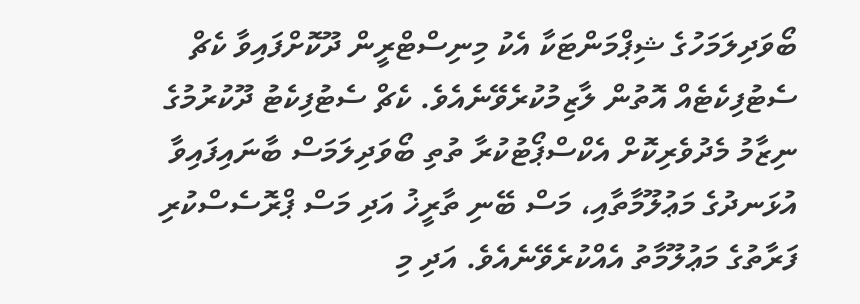ބޯވަދިލަމަހުގެ ޝިޕްމަންޓަކާ އެކު މިނިސްޓްރީން ދޫކޮށްފައިވާ ކެޗް ސެޓުފިކެޓެއް އޮތުން ލާޒިމުކުރެވޭނެއެވެ. ކެޗް ސެޓުފިކެޓު ދޫކުރުމުގެ ނިޒާމު މެދުވެރިކޮށް އެކްސްޕޯޓުކުރާ ތުތި ބޯވަދިލަމަސް ބާނައިފައިވާ އުޅަނދުގެ މަޢުލޫމާތާއި، މަސް ބޭނި ތާރީޚު އަދި މަސް ޕްރޮސެސްކުރި ފަރާތުގެ މަޢުލޫމާތު އެއްކުރެވޭނެއެވެ. އަދި މި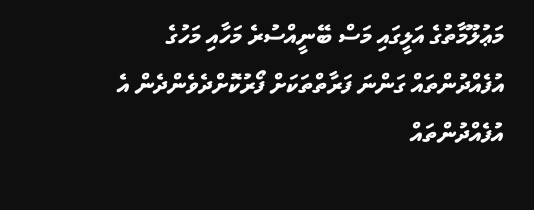މަޢުލޫމާތުގެ އަލީގައި މަސް ބޭނީއްސުރެ މަހާއި މަހުގެ އުފެއްދުންތައް ގަންނަ ފަރާތްތަކަށް ފޯރުކޮށްދެވެންދެން އެ އުފެއްދުންތައް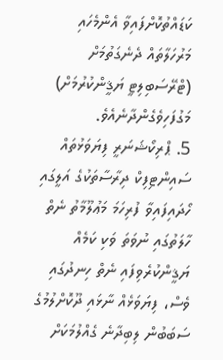ކަޑައްތުކޮށްފައިވާ އެންމެހައި މަރުހަލާތައް ދެނެގަތުމަށް (ޓްރޭސަބިލިޓީ ޔަޤީންކުރުމަށް) މަގުފަހިވެގެންދާނެއެވެ.
5. ޕްރިކޯޝަނަރީ ފިޔަވަޅުތައް
ސައިންޓިފިކް ދިރާސާތަކުގެ އަލީގައި ހޯދައިފައިވާ ފުރިހަމަ މަޢުލޫމާތު ނެތް ހާލަތުގައި ނުވަތަ ވަކި ކަމެއް ޔަޤީންކުރެވިފައި ނެތް ހިނދުގައި ވެސް، ފިޔަވަޅެއް ނާޅައި ދޫކޮށްލުމުގެ ސަބަބުން ލިބިދާނެ ގެއްލުމަކަށް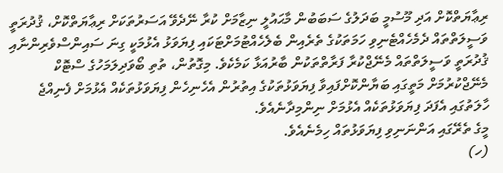ރިޢާޔަތްކޮށް އަދި މޫސުމީ ބަދަލުގެ ސަބަބުން މާޙައުލީ ނިޒާމަށް ކުރާ ނޭދެވޭ އަސަރުތަކަށް ރިޢާޔަތްކޮށް، ޤުދުރަތީ ވަސީލަތްތައް ދެމެހެއްޓެނިވި ހަމަތަކުގެ ތެރެއިން ބެލެހެއްޓުމަށްޓަކައި ފިޔަވަޅު އެޅުމަކީ ގިނަ ސައިންސްވެރިންނާއި ޤުދުރަތީ ވަސީލަތްތައް މެނޭޖްކުރާ ފަރާތްތަކުން ބާރުއަޅާ ކަމެކެވެ. މިގޮތުން، ތުތި ބޯވަދިލަމަހުގެ ސްޓޮކް މެނޭޖްކުރުމަށް މަތީގައި ބަޔާންކޮށްފައިވާ ފިޔަވަޅުތަކުގެ އިތުރުން އެހެނިހެން ފިޔަވަޅުތަކެއް އެޅުމަށް ފެނިއްޖެ ހާލަތުގައި އެފަދަ ފިޔަވަޅުތަކެއް އެޅުމަށް ނިންމިދާނެއެވެ.
މީގެ ތެރޭގައި އަންނަނިވި ފިޔަވަޅުތައް ހިމެނެއެވެ.
(ހ)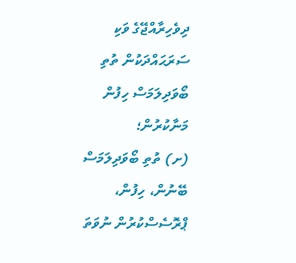ދިވެހިރާއްޖޭގެ ވަކި ސަރަޙައްދަކުން ތުތި ބޯވަދިލަމަސް ހިފުން މަނާކުރުން؛
(ށ) ތުތި ބޯވަދިލަމަސް ބޭނުން، ހިފުން، ޕްރޮސެސްކުރުން ނުވަތަ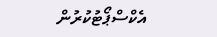އެކްސްޕޯޓުކުރުން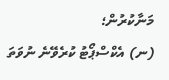މަނާކުރުން؛
(ނ) އެކްސްޕޯޓު ކުރެވޭނެ ނުވަތަ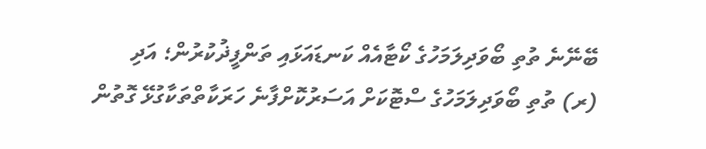ބޭނޭނެ ތުތި ބޯވަދިލަމަހުގެ ކޯޓާއެއް ކަނޑައަޅައި ތަންފީޛުކުރުން؛ އަދި
(ރ) ތުތި ބޯވަދިލަމަހުގެ ސްޓޮކަށް އަސަރުކޮށްފާނެ ހަރަކާތްތަކާގުޅޭ ގޮތުން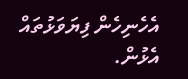އެހެނިހެން ފިޔަވަޅުތައް އެޅުން.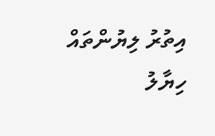އިތުރު ލިޔުންތައް
ހިޔާލު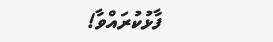ފާޅުކުރައްވާ!